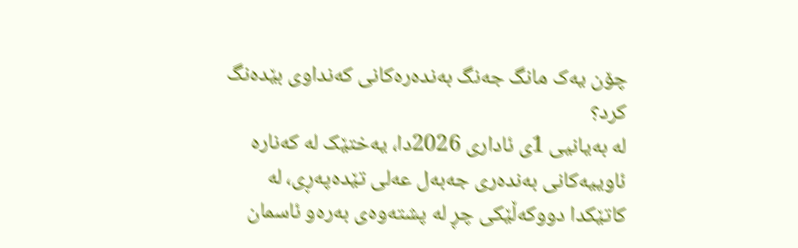چۆن یەک مانگ جەنگ بەندەرەکانی کەنداوی بێدەنگ کرد؟
لە بەیانیی 1ی ئاداری 2026دا، یەختێک لە کەنارە ئاوییەکانی بەندەری جەبەل عەلی تێدەپەڕی، لە کاتێکدا دووکەڵێکی چڕ لە پشتەوەی بەرەو ئاسمان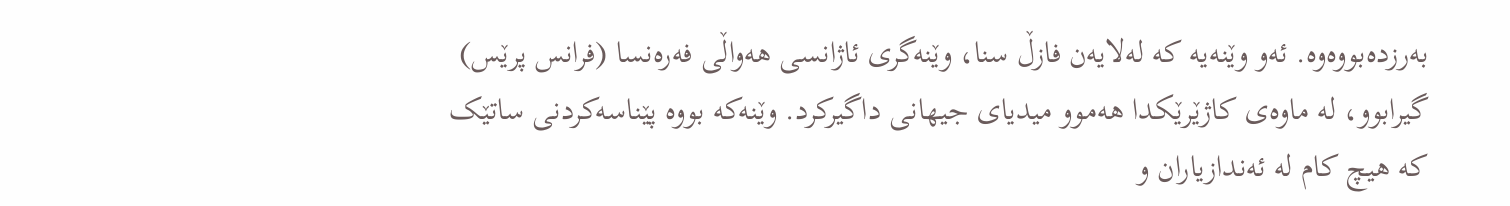بەرزدەبووەوە. ئەو وێنەیە کە لەلایەن فازڵ سنا، وێنەگری ئاژانسی هەواڵی فەرەنسا (فرانس پرێس) گیرابوو، لە ماوەی کاژێرێکدا هەموو میدیای جیهانی داگیرکرد. وێنەکە بووە پێناسەکردنی ساتێک کە هیچ کام لە ئەندازیاران و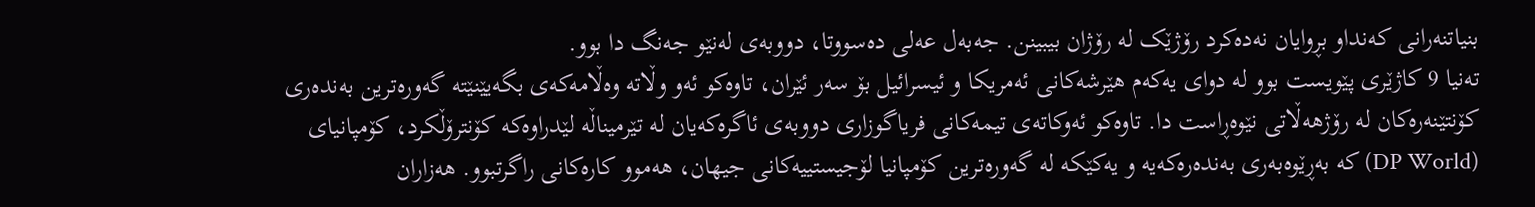بنیاتنەرانی کەنداو بڕوایان نەدەکرد رۆژێک لە رۆژان بیبینن. جەبەل عەلی دەسووتا، دووبەی لەنێو جەنگ دا بوو.
تەنیا 9 کاژێری پێویست بوو لە دوای یەکەم هێرشەکانی ئەمریکا و ئیسرائیل بۆ سەر ئێران، تاوەکو ئەو وڵاتە وەڵامەکەی بگەیێنێتە گەورەترین بەندەری کۆنتێنەرەکان لە رۆژهەڵاتی نێوەڕاست دا. تاوەکو ئەوکاتەی تیمەکانی فریاگوزاری دووبەی ئاگرەکەیان لە تێرمیناڵە لێدراوەکە کۆنترۆڵکرد، کۆمپانیای (DP World) کە بەڕێوەبەری بەندەرەکەیە و یەکێکە لە گەورەترین کۆمپانیا لۆجیستییەکانی جیهان، هەموو کارەکانی راگرتبوو. هەزاران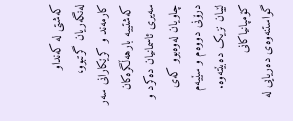کەشتی لە کەنداو لەنگەریان گرتبوو، کارمەند و کرێکارانی سەر کەشتییە بارهەڵگرەکان سەیری ئاسمانیان دەکرد و چاویان لەوەبوو کەی درۆنی دووەم و سێیەم لێیان نزیک دەبێتەوە. کۆمپانیاکانی گواستنەوەی دەریایی لە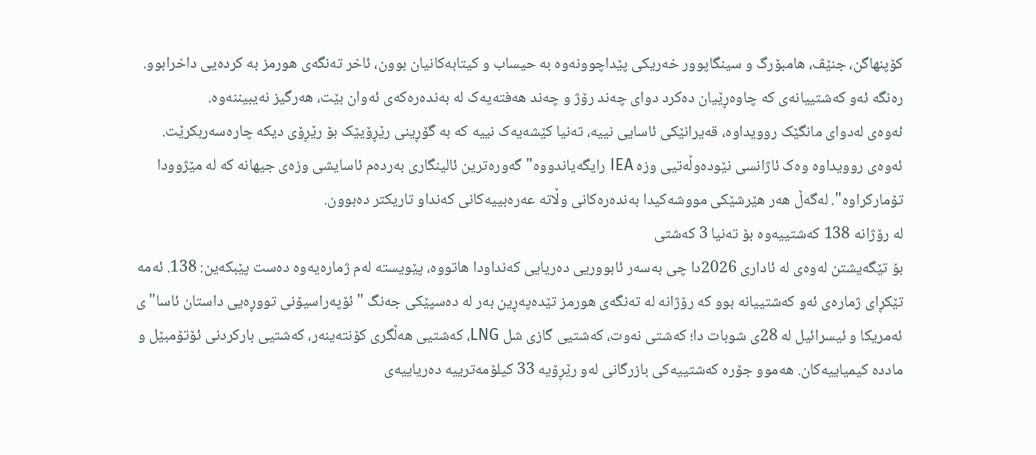کۆپنهاگن، جنێڤ، هامبۆرگ و سینگاپوور خەریکی پێداچوونەوە بە حیساب و کیتابەکانیان بوون، ئاخر تەنگەی هورمز بە کردەیی داخرابوو. رەنگە ئەو کەشتییانەی کە چاوەڕێیان دەکرد دوای چەند رۆژ و چەند هەفتەیەک لە بەندەرەکەی ئەوان بێت، هەرگیز نەیبیننەوە.
ئەوەی لەدوای مانگێک روویداوە، قەیرانێکی ئاسایی نییە، تەنیا کێشەیەک نییە کە بە گۆڕینی رێڕۆیێک بۆ رێڕۆی دیکە چارەسەربکرێت. ئەوەی روویداوە وەک ئاژانسی نێودەوڵەتیی وزە IEA رایگەیاندووە" گەورەترین ئالینگاری بەردەم ئاسایشی وزەی جیهانە کە لە مێژوودا تۆمارکراوە". لەگەڵ هەر هێرشێکی مووشەکیدا بەندەرەکانی وڵاتە عەرەبییەکانی کەنداو تاریکتر دەبوون.
لە رۆژانە 138 کەشتییەوە بۆ تەنیا 3 کەشتی
بۆ تێگەیشتن لەوەی لە ئاداری 2026دا چی بەسەر ئابووریی دەریایی کەنداودا هاتووە، پێویستە لەم ژمارەیەوە دەست پێبکەین: 138. ئەمە تێکڕای ژمارەی ئەو کەشتییانە بوو کە رۆژانە لە تەنگەی هورمز تێدەپەڕین بەر لە دەسپێکی جەنگ "ئۆپەراسیۆنی تووڕەیی داستان ئاسا" ی ئەمریکا و ئیسرائیل لە 28ی شوبات دا؛ کەشتی نەوت، کەشتیی گازی شل LNG، کەشتیی هەڵگری کۆنتەینەر، کەشتیی بارکردنی ئۆتۆمبێل و ماددە کیمیاییەکان. هەموو جۆرە کەشتییەکی بازرگانی لەو رێڕۆیە 33 کیلۆمەترییە دەریاییەی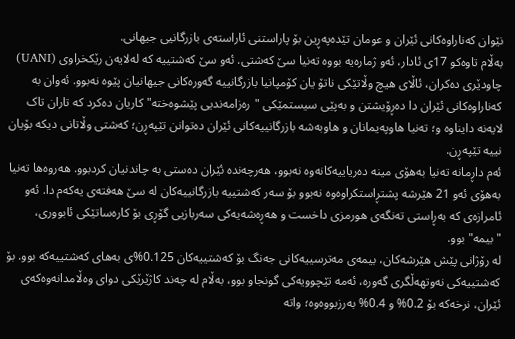نێوان کەناراوەکانی ئێران و عومان تێدەپەڕین بۆ پاراستنی ئاراستەی بازرگانیی جیهانی.
بەڵام تاوەکو 17ی ئادار، ئەو ژمارەیە بووە تەنیا سێ کەشتی. ئەو سێ کەشتییە کە لەلایەن رێکخراوی (UANI) چاودێری دەکران، ئاڵای هیچ وڵاتێکی ناتۆ یان کۆمپانیا بازرگانییە گەورەکانی جیهانیان پێوە نەبوو. ئەوان بە کەناراوەکانی ئێران دا دەڕۆیشتن و بەپێی سیستمێکی "رەزامەندیی پێشوەختە" کاریان دەکرد کە تاران تاک لایەنە دایناوە و؛ تەنیا هاوپەیمانان و هاوبەشە بازرگانییەکانی ئێران دەتوانن تێپەڕن؛ کەشتی وڵاتانی دیکە بۆیان نییە تێپەڕن.
ئەم داڕمانە تەنیا بەهۆی مینە دەریاییەکانەوە نەبوو، هەرچەندە ئێران دەستی بە چاندنیان کردبوو. هەروەها تەنیا بەهۆی ئەو 21 هێرشە پشتڕاستکراوەوە نەبوو بۆ سەر کەشتییە بازرگانییەکان لە سێ هەفتەی یەکەم دا. ئەو ئامرازەی کە بەڕاستی تەنگەی هورمزی داخست و هەڕەشەیەکی سەربازیی گۆڕی بۆ کارەساتێکی ئابووری، "بیمە" بوو.
لە رۆژانی پێش هێرشەکان، بیمەی مەترسییەکانی جەنگ بۆ کەشتییەکان 0.125%ی بەهای کەشتییەکە بوو. بۆ کەشتییەکی نەوتهەڵگری گەورە، ئەمە تێچوویەکی گونجاو بوو، بەڵام لە چەند کاژێرێکی دوای وەڵامدانەوەکەی ئێران، نرخەکە بۆ 0.2% و 0.4% بەرزبووەوە؛ واتە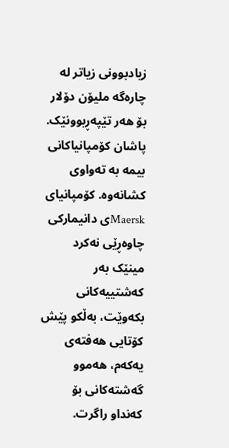زیادبوونی زیاتر لە چارەگە ملیۆن دۆلار بۆ هەر تێپەڕبوونێک. پاشان کۆمپانیاکانی بیمە بە تەواوی کشانەوە. کۆمپانیای Maerskی دانیمارکی چاوەڕێی نەکرد مینێک بەر کەشتییەکانی بکەوێت، بەڵکو پێش کۆتایی هەفتەی یەکەم، هەموو گەشتەکانی بۆ کەنداو راگرت.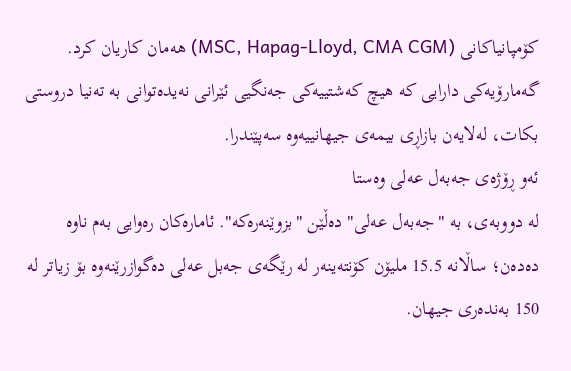کۆمپانیاکانی (MSC, Hapag-Lloyd, CMA CGM) هەمان کاریان کرد. گەمارۆیەکی دارایی کە هیچ کەشتییەکی جەنگیی ئێرانی نەیدەتوانی بە تەنیا دروستی بکات، لەلایەن بازاڕی بیمەی جیهانییەوە سەپێندرا.
ئەو ڕۆژەی جەبەل عەلی وەستا
لە دووبەی، بە "جەبەل عەلی" دەڵێن "بزوێنەرەکە". ئامارەکان رەوایی بەم ناوە دەدەن؛ ساڵانە 15.5 ملیۆن کۆنتەینەر لە رێگەی جەبل عەلی دەگوازرێنەوە بۆ زیاتر لە 150 بەندەری جیهان.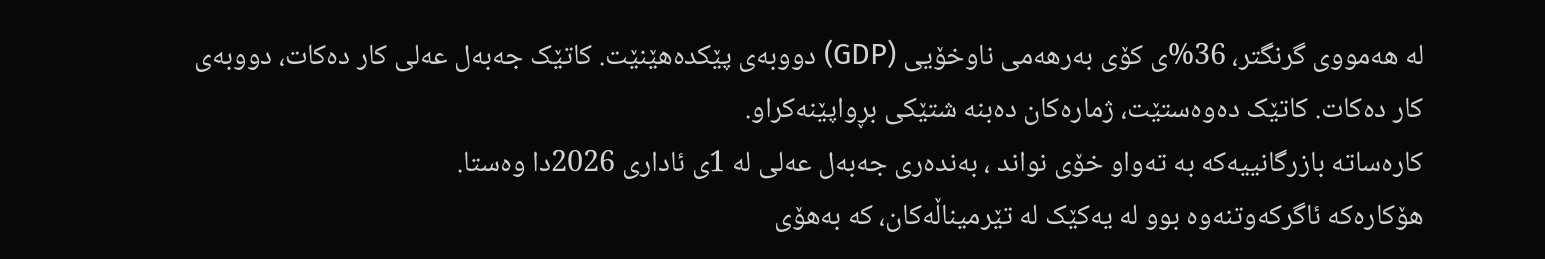لە هەمووی گرنگتر، 36%ی کۆی بەرهەمی ناوخۆیی (GDP) دووبەی پێکدەهێنێت. کاتێک جەبەل عەلی کار دەکات، دووبەی کار دەکات. کاتێک دەوەستێت، ژمارەکان دەبنە شتێکی بڕواپێنەکراو.
کارەساتە بازرگانییەکە بە تەواو خۆی نواند ، بەندەری جەبەل عەلی لە 1ی ئاداری 2026دا وەستا.
هۆکارەکە ئاگرکەوتنەوە بوو لە یەکێک لە تێرمیناڵەکان، کە بەهۆی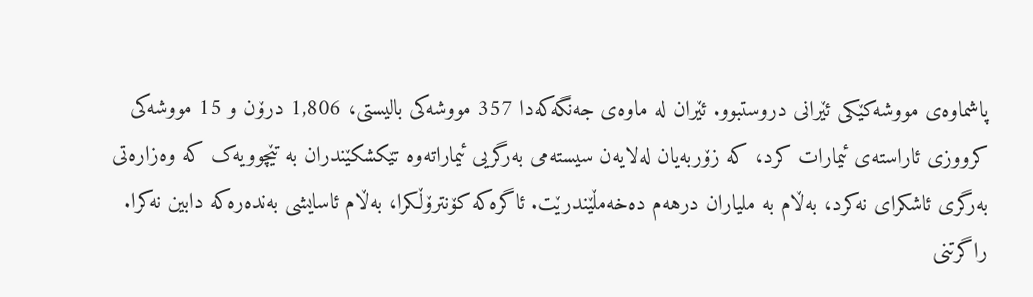پاشماوەی مووشەکێکی ئێرانی دروستبوو. ئێران لە ماوەی جەنگەکەدا 357 مووشەکی بالیستی، 1,806 درۆن و 15 مووشەکی کرووزی ئاراستەی ئیمارات کرد، کە زۆربەیان لەلایەن سیستەمی بەرگریی ئیماراتەوە تێکشکێندران بە تێچوویەک کە وەزارەتی بەرگری ئاشکرای نەکرد، بەڵام بە ملیاران درهەم دەخەمڵێندرێت. ئاگرەکە کۆنترۆڵکرا، بەڵام ئاسایشی بەندەرەکە دابین نەکرا.
راگرتنی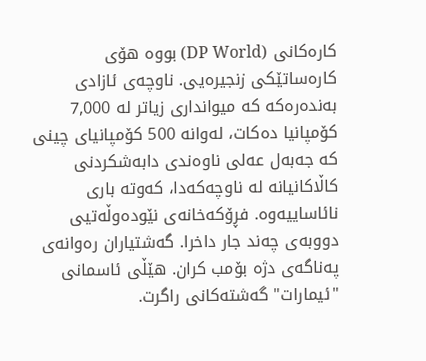کارەکانی (DP World) بووە هۆی کارەساتێکی زنجیرەیی. ناوچەی ئازادی بەندەرەکە کە میوانداری زیاتر لە 7,000 کۆمپانیا دەکات، لەوانە 500 کۆمپانیای چینی کە جەبەل عەلی ناوەندی دابەشکردنی کاڵاکانیانە لە ناوچەکەدا، کەوتە باری نائاساییەوە. فڕۆکەخانەی نێودەوڵەتیی دووبەی چەند جار داخرا. گەشتیاران رەوانەی پەناگەی دژە بۆمب کران. هێڵی ئاسمانی "ئیمارات" گەشتەکانی راگرت.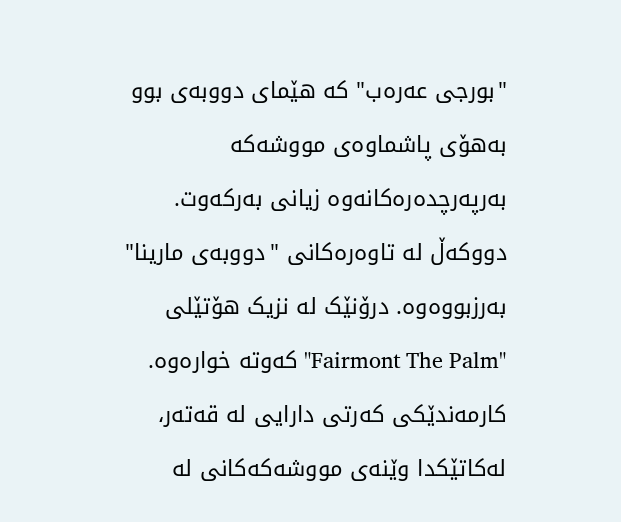"بورجی عەرەب" کە هێمای دووبەی بوو بەهۆی پاشماوەی مووشەکە بەرپەرچدەرەکانەوە زیانی بەرکەوت. دووکەڵ لە تاوەرەکانی "دووبەی مارینا" بەرزبووەوە. درۆنێک لە نزیک هۆتێلی "Fairmont The Palm" کەوتە خوارەوە.
کارمەندێکی کەرتی دارایی لە قەتەر، لەکاتێکدا وێنەی مووشەکەکانی لە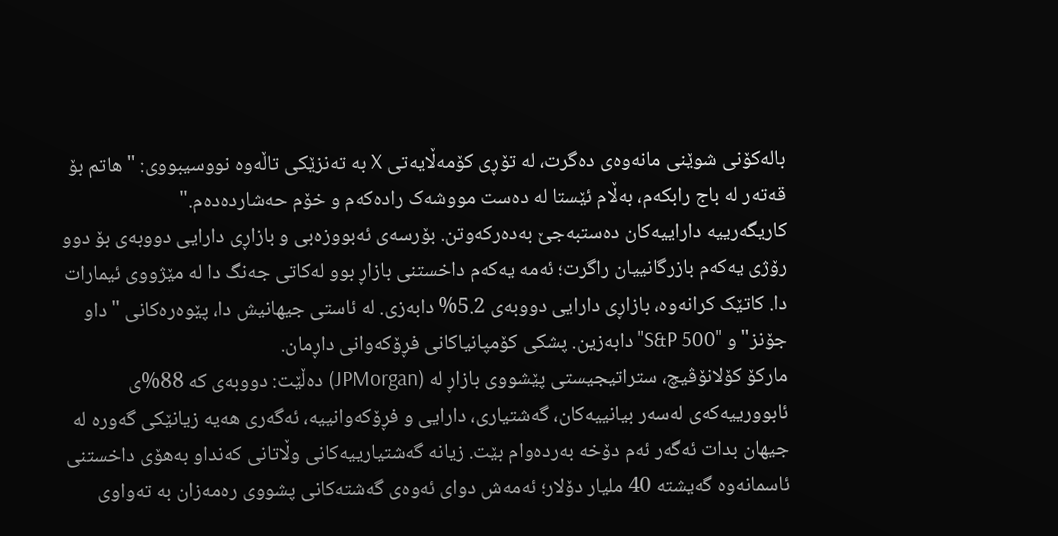بالەکۆنی شوێنی مانەوەی دەگرت، لە تۆڕی کۆمەڵایەتی X بە تەنزێکی تاڵەوە نووسیبووی: "هاتم بۆ قەتەر لە باج رابکەم، بەڵام ئێستا لە دەست مووشەک رادەکەم و خۆم حەشاردەدەم."
کاریگەرییە داراییەکان دەستبەجێ بەدەرکەوتن. بۆرسەی ئەبووزەبی و بازاڕی دارایی دووبەی بۆ دوو رۆژی یەکەم بازرگانییان راگرت؛ ئەمە یەکەم داخستنی بازاڕ بوو لەکاتی جەنگ دا لە مێژووی ئیمارات دا. کاتێک کرانەوە، بازاڕی دارایی دووبەی 5.2% دابەزی. لە ئاستی جیهانیش دا، پێوەرەکانی "داو جۆنز" و "S&P 500" دابەزین. پشکی کۆمپانیاکانی فڕۆکەوانی داڕمان.
مارکۆ کۆلانۆڤیچ، ستراتیجیستی پێشووی بازاڕ لە (JPMorgan) دەڵێت: دووبەی کە 88%ی ئابوورییەکەی لەسەر بیانییەکان، گەشتیاری، دارایی و فڕۆکەوانییە، ئەگەری هەیە زیانێكی گەورە لە جیهان بدات ئەگەر ئەم دۆخە بەردەوام بێت. زیانە گەشتیارییەکانی وڵاتانی کەنداو بەهۆی داخستنی ئاسمانەوە گەیشتە 40 ملیار دۆلار؛ ئەمەش دوای ئەوەی گەشتەکانی پشووی رەمەزان بە تەواوی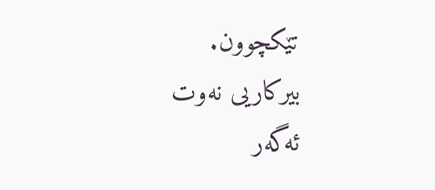تێکچوون.
بیرکاریی نەوت
ئەگەر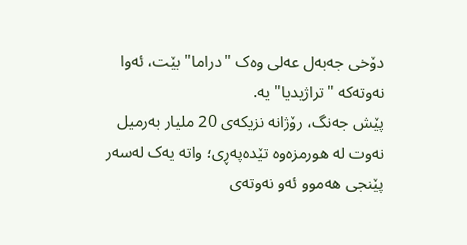دۆخی جەبەل عەلی وەک "دراما" بێت، ئەوا نەوتەکە "تراژیدیا" یە.
پێش جەنگ، رۆژانە نزیکەی 20 ملیار بەرمیل نەوت لە هورمزەوە تێدەپەڕی؛ واتە یەک لەسەر پێنجی هەموو ئەو نەوتەی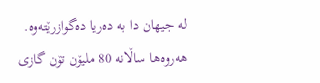لە جیهان دا بە دەریا دەگوازرێتەوە. هەروەها ساڵانە 80 ملیۆن تۆن گازی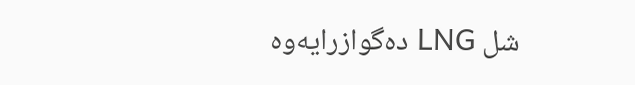شل LNG دەگوازرایەوە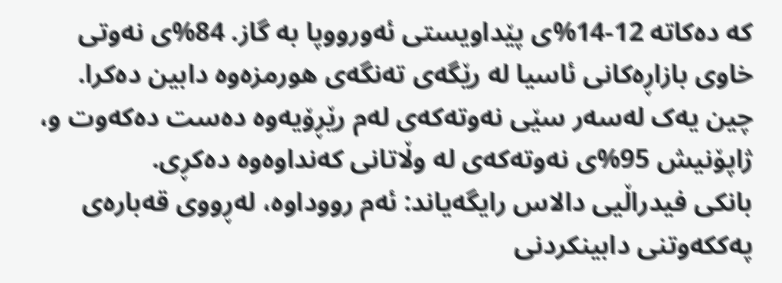کە دەکاتە 12-14%ی پێداویستی ئەورووپا بە گاز. 84%ی نەوتی خاوی بازاڕەکانی ئاسیا لە رێگەی تەنگەی هورمزەوە دابین دەکرا. چین یەک لەسەر سێی نەوتەکەی لەم رێڕۆیەوە دەست دەکەوت و، ژاپۆنیش 95%ی نەوتەکەی لە وڵاتانی کەنداوەوە دەکڕی.
بانکی فیدراڵیی دالاس رایگەیاند: ئەم رووداوە، لەڕووی قەبارەی پەککەوتنی دابینکردنی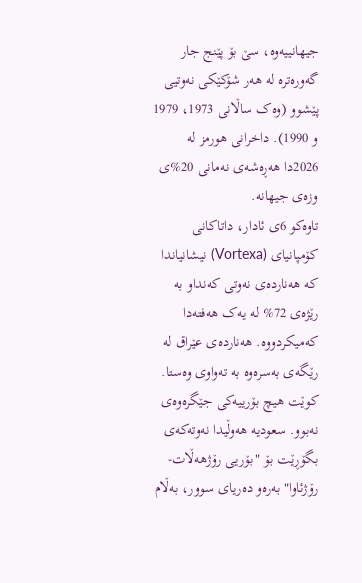جیهانییەوە، سێ بۆ پێنج جار گەورەترە لە هەر شۆکێکی نەوتیی پێشوو (وەک ساڵانی 1973، 1979 و 1990). داخرانی هورمز لە 2026دا هەڕەشەی نەمانی 20%ی وزەی جیهانە.
تاوەکو 6ی ئادار، داتاکانی کۆمپانیای (Vortexa) نیشانیاندا کە هەناردەی نەوتی کەنداو بە رێژەی 72% لە یەک هەفتەدا کەمیکردووە. هەناردەی عێراق لە رێگەی بەسرەوە بە تەواوی وەستا. کوێت هیچ بۆرییەکی جێگرەوەی نەبوو. سعودیە هەوڵیدا نەوتەکەی بگۆڕێت بۆ "بۆریی رۆژهەڵات-رۆژئاوا" بەرەو دەریای سوور، بەڵام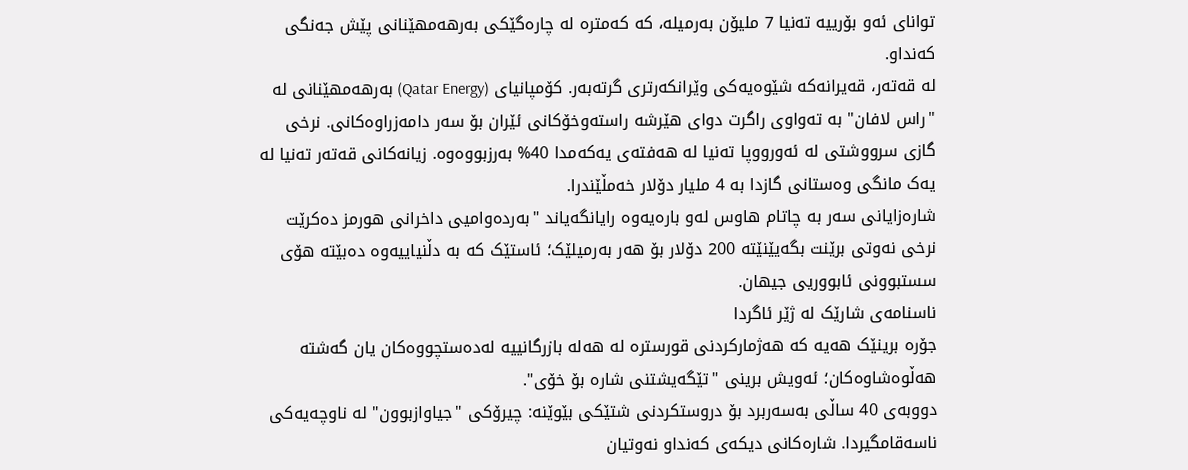توانای ئەو بۆرییە تەنیا 7 ملیۆن بەرمیلە، کە کەمترە لە چارەگێکی بەرهەمهێنانی پێش جەنگی کەنداو.
لە قەتەر، قەیرانەکە شێوەیەکی وێرانکەرتری گرتەبەر. کۆمپانیای (Qatar Energy) بەرهەمهێنانی لە "راس لافان" بە تەواوی راگرت دوای هێرشە راستەوخۆکانی ئێران بۆ سەر دامەزراوەکانی. نرخی گازی سرووشتی لە ئەورووپا تەنیا لە هەفتەی یەکەمدا 40% بەرزبووەوە. زیانەکانی قەتەر تەنیا لە یەک مانگی وەستانی گازدا بە 4 ملیار دۆلار خەمڵێندرا.
شارەزایانی سەر بە چاتام هاوس لەو بارەیەوە رایانگەیاند "بەردەوامیی داخرانی هورمز دەکرێت نرخی نەوتی برێنت بگەیێنێتە 200 دۆلار بۆ هەر بەرمیلێک؛ ئاستێک کە بە دڵنیاییەوە دەبێتە هۆی سستبوونی ئابووریی جیهان.
ناسنامەی شارێک لە ژێر ئاگردا
جۆرە برینێک هەیە کە هەژمارکردنی قورسترە لە هەلە بازرگانییە لەدەستچووەکان یان گەشتە هەڵوەشاوەکان؛ ئەویش برینی "تێگەیشتنی شارە بۆ خۆی".
دووبەی 40 ساڵی بەسەربرد بۆ دروستکردنی شتێکی بێوێنە: چیرۆکی "جیاوازبوون" لە ناوچەیەکی ناسەقامگیردا. شارەکانی دیکەی کەنداو نەوتیان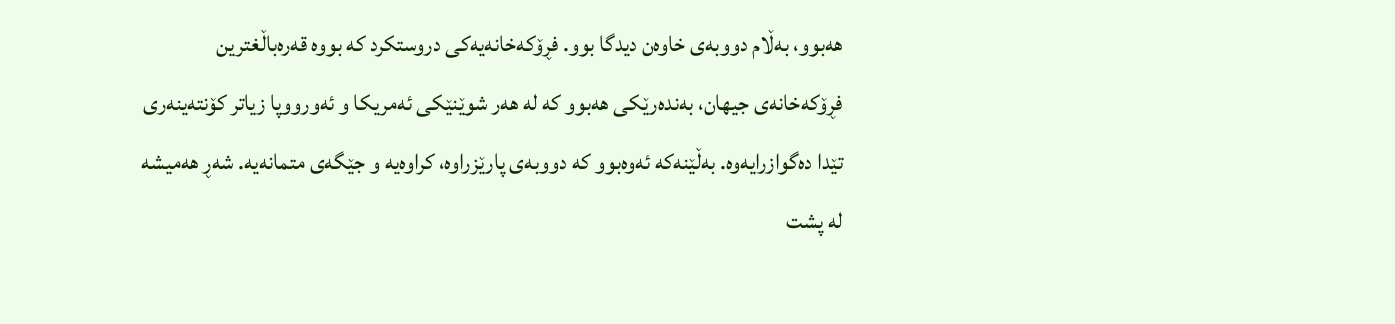هەبوو، بەڵام دووبەی خاوەن دیدگا بوو. فڕۆکەخانەیەکی دروستکرد کە بووە قەرەباڵغترین فڕۆکەخانەی جیهان، بەندەرێکی هەبوو کە لە هەر شوێنێکی ئەمریکا و ئەورووپا زیاتر کۆنتەینەری تێدا دەگوازرایەوە. بەڵێنەکە ئەوەبوو کە دووبەی پارێزراوە، کراوەیە و جێگەی متمانەیە. شەڕ هەمیشە لە پشت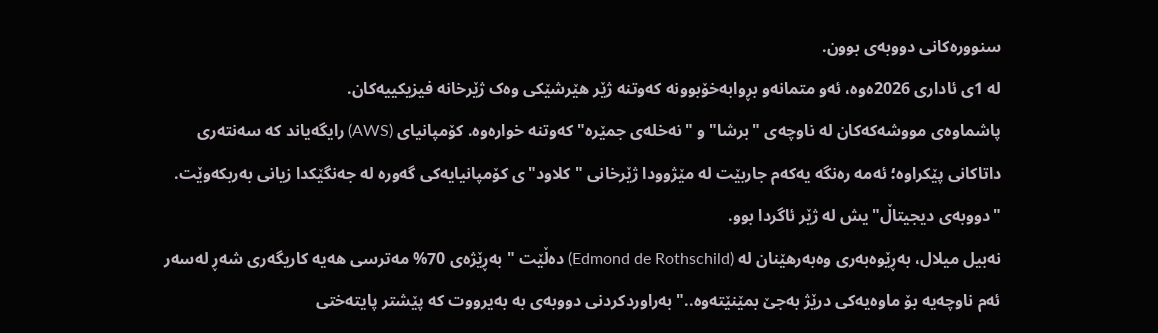سنوورەکانی دووبەی بوون.
لە 1ی ئاداری 2026ەوە، ئەو متمانەو بڕوابەخۆبوونە کەوتنە ژێر هێرشێکی وەک ژێرخانە فیزیکییەکان.
پاشماوەی مووشەکەکان لە ناوچەی "برشا" و "نەخلەی جمێرە" کەوتنە خوارەوە. کۆمپانیای (AWS) رایگەیاند کە سەنتەری داتاکانی پێکراوە؛ ئەمە رەنگە یەکەم جاربێت لە مێژوودا ژێرخانی "کلاود"ی کۆمپانیایەکی گەورە لە جەنگێکدا زیانی بەربکەوێت. "دووبەی دیجیتاڵ"یش لە ژێر ئاگردا بوو.
نەبیل میلال، بەڕێوەبەری وەبەرهێنان لە (Edmond de Rothschild) دەڵێت " بەڕێژەی 70% مەترسی هەیە کاریگەری شەڕ لەسەر ئەم ناوچەیە بۆ ماوەیەکی درێژ بەجێ بمێنێتەوە.." بەراوردکردنی دووبەی بە بەیرووت کە پێشتر پایتەختی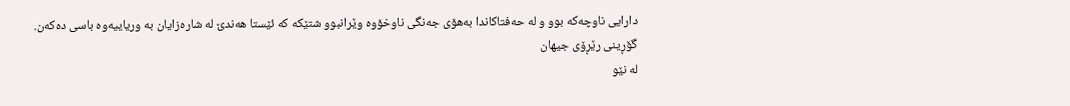دارایی ناوچەکە بوو و لە حەفتاکاندا بەهۆی جەنگی ناوخۆوە وێرانبوو شتێکە کە ئێستا هەندێ لە شارەزایان بە وریاییەوە باسی دەکەن.
گۆڕینی رێڕۆی جیهان
لە نێو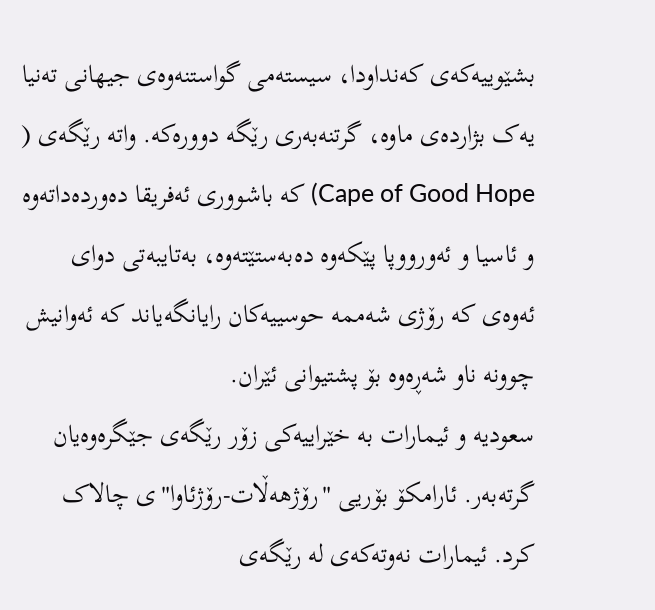بشێوییەکەی کەنداودا، سیستەمی گواستنەوەی جیهانی تەنیا یەک بژاردەی ماوە، گرتنەبەری رێگە دوورەکە. واتە رێگەی ( Cape of Good Hope) کە باشووری ئەفریقا دەوردەداتەوە و ئاسیا و ئەورووپا پێکەوە دەبەستێتەوە، بەتایبەتی دوای ئەوەی کە رۆژی شەممە حوسییەکان رایانگەیاند کە ئەوانیش چوونە ناو شەڕەوە بۆ پشتیوانی ئێران.
سعودیە و ئیمارات بە خێراییەکی زۆر رێگەی جێگرەوەیان گرتەبەر. ئارامکۆ بۆریی "رۆژهەڵات-رۆژئاوا"ی چالاک کرد. ئیمارات نەوتەکەی لە رێگەی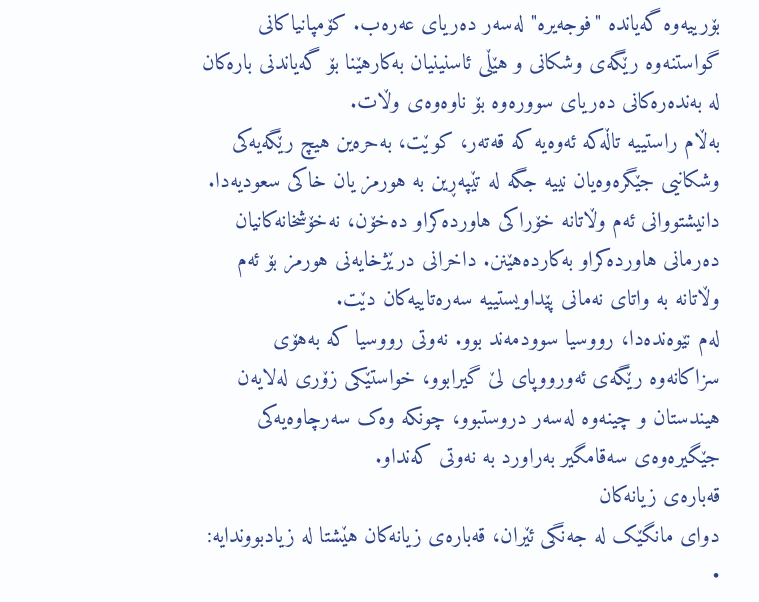بۆرییەوە گەیاندە "فوجەیرە" لەسەر دەریای عەرەب. کۆمپانیاکانی گواستنەوە رێگەی وشکانی و هێڵی ئاسنینیان بەکارهێنا بۆ گەیاندنی بارەکان لە بەندەرەکانی دەریای سوورەوە بۆ ناوەوەی وڵات.
بەڵام راستییە تاڵەکە ئەوەیە کە قەتەر، کوێت، بەحرەین هیچ رێگەیەکی وشکانیی جێگرەوەیان نییە جگە لە تێپەڕین بە هورمز یان خاکی سعودیەدا. دانیشتووانی ئەم وڵاتانە خۆراکی هاوردەکراو دەخۆن، نەخۆشخانەکانیان دەرمانی هاوردەکراو بەکاردەهێنن. داخرانی درێژخایەنی هورمز بۆ ئەم وڵاتانە بە واتای نەمانی پێداویستییە سەرەتاییەکان دێت.
لەم نێوەندەدا، رووسیا سوودمەند بوو. نەوتی رووسیا کە بەهۆی سزاکانەوە رێگەی ئەورووپای لێ گیرابوو، خواستێکی زۆری لەلایەن هیندستان و چینەوە لەسەر دروستبوو، چونکە وەک سەرچاوەیەکی جێگیرەوەی سەقامگیر بەراورد بە نەوتی کەنداو.
قەبارەی زیانەکان
دوای مانگێک لە جەنگی ئێران، قەبارەی زیانەکان هێشتا لە زیادبووندایە:
•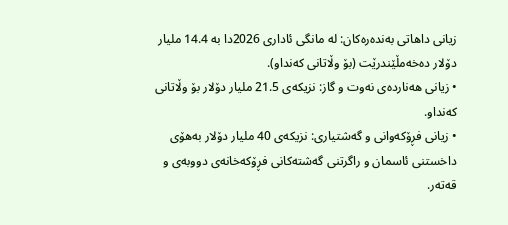زیانی داهاتی بەندەرەکان: لە مانگی ئاداری 2026دا بە 14.4 ملیار دۆلار دەخەمڵێندرێت (بۆ وڵاتانی کەنداو).
• زیانی هەناردەی نەوت و گاز: نزیکەی 21.5 ملیار دۆلار بۆ وڵاتانی کەنداو.
• زیانی فڕۆکەوانی و گەشتیاری: نزیکەی 40 ملیار دۆلار بەهۆی داخستنی ئاسمان و راگرتنی گەشتەکانی فڕۆکەخانەی دووبەی و قەتەر.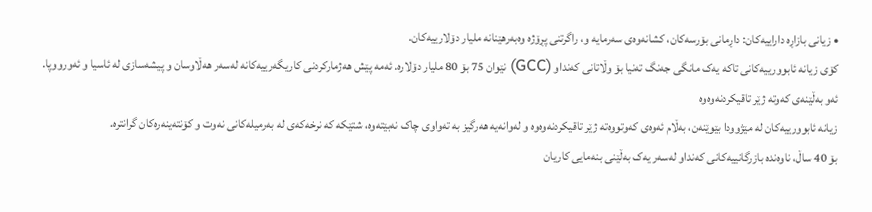• زیانی بازاڕە داراییەکان: داڕمانی بۆرسەکان، کشانەوەی سەرمایە و، راگرتنی پڕۆژە وەبەرهێنانە ملیار دۆلارییەکان.
کۆی زیانە ئابوورییەکانی تاکە یەک مانگی جەنگ تەنیا بۆ وڵاتانی کەنداو (GCC) نێوان 75 بۆ 80 ملیار دۆلارە. ئەمە پێش هەژمارکردنی کاریگەرییەکانە لەسەر هەڵاوسان و پیشەسازی لە ئاسیا و ئەورووپا.
ئەو بەڵێنەی کەوتە ژێر تاقیکردنەوەوە
زیانە ئابوورییەکان لە مێژوودا بێوێنەن، بەڵام ئەوەی کەوتووەتە ژێر تاقیکردنەوەوە و لەوانەیە هەرگیز بە تەواوی چاک نەبێتەوە، شتێکە کە نرخەکەی لە بەرمیلەکانی نەوت و کۆنتەینەرەکان گرانترە.
بۆ 40 ساڵ، ناوەندە بازرگانییەکانی کەنداو لەسەر یەک بەڵێنی بنەمایی کاریان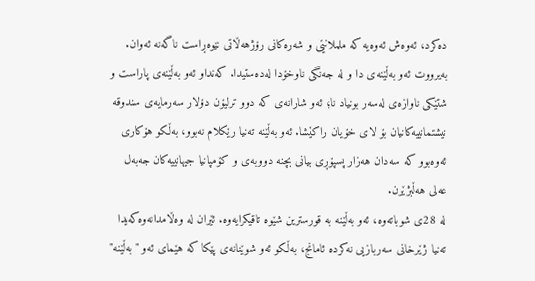دەکرد، ئەوەش ئەوەیە کە ململانێی و شەرەکانی رۆژهەڵاتی نێوەڕاست ناگەنە ئەوان. بەیرووت ئەو بەڵێنەی دا و لە جەنگی ناوخۆدا لەدەستیدا. کەنداو ئەو بەڵێنەی پاراست و شتێکی ناوازەی لەسەر بونیاد نا؛ ئەو شارانەی کە دوو ترلیۆن دۆلار سەرمایەی سندوقە نیشتمانییەکانیان بۆ لای خۆیان راکێشا. ئەو بەڵێنە تەنیا رێکلام نەبوو، بەڵکو هۆکاری ئەوەبوو کە سەدان هەزار پسپۆڕی بیانی بچنە دووبەی و کۆمپانیا جیهانییەکان جەبەل عەلی هەڵبژێرن.
لە 28ی شوباتەوە، ئەو بەڵێنە بە قورسترین شێوە تاقیکرایەوە. ئێران لە وەڵامدانەوەکەیدا تەنیا ژێرخانی سەربازیی نەکردە ئامانج، بەڵکو ئەو شوێنانەی پێکا کە هێمای ئەو "بەڵێنە"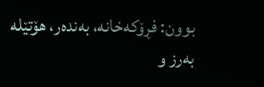بوون: فڕۆکەخانە، بەندەر، هۆتێلە بەرز و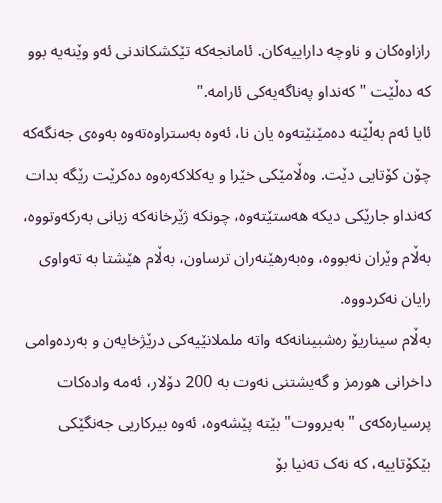رازاوەکان و ناوچە داراییەکان. ئامانجەکە تێکشکاندنی ئەو وێنەیە بوو کە دەڵێت "کەنداو پەناگەیەکی ئارامە."
ئایا ئەم بەڵێنە دەمێنێتەوە یان نا، ئەوە بەستراوەتەوە بەوەی جەنگەکە چۆن کۆتایی دێت. وەڵامێکی خێرا و یەکلاکەرەوە دەکرێت رێگە بدات کەنداو جارێکی دیکە هەستێتەوە، چونکە ژێرخانەکە زیانی بەرکەوتووە، بەڵام وێران نەبووە، وەبەرهێنەران ترساون، بەڵام هێشتا بە تەواوی رایان نەکردووە.
بەڵام سیناریۆ رەشبینانەکە واتە ململانێیەکی درێژخایەن و بەردەوامی داخرانی هورمز و گەیشتنی نەوت بە 200 دۆلار، ئەمە وادەکات پرسیارەکەی "بەیرووت" بێتە پێشەوە، ئەوە بیرکاریی جەنگێکی بێکۆتاییە، کە نەک تەنیا بۆ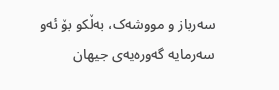سەرباز و مووشەک، بەڵکو بۆ ئەو سەرمایە گەورەیەی جیهان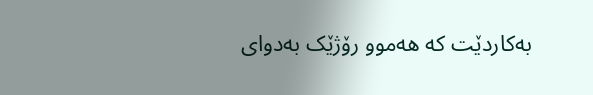بەکاردێت کە هەموو رۆژێک بەدوای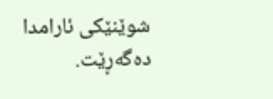شوێنێکی ئارامدا دەگەڕێت.